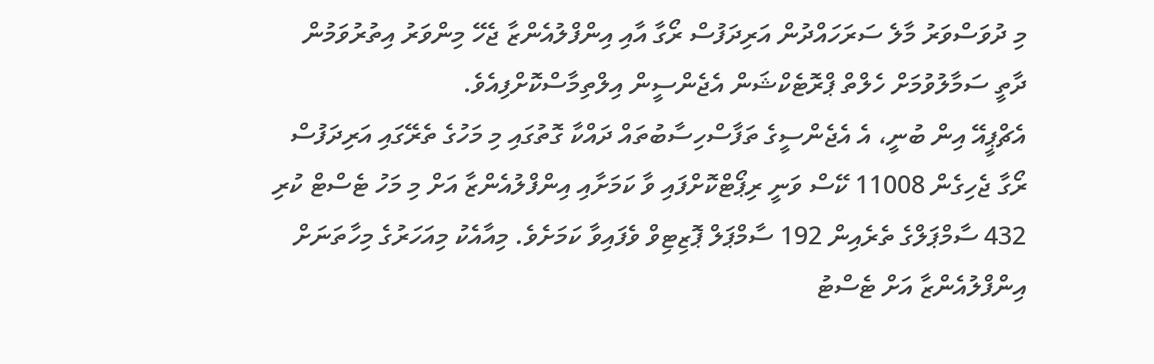މި ދުވަސްވަރު މާލެ ސަރަހައްދުން އަރިދަފުސް ރޯގާ އާއި އިންފްލުއެންޒާ ޖެހޭ މިންވަރު އިތުރުވަމުން ދާތީ ސަމާލުވުމަށް ހެލްތް ޕްރޮޓެކްޝަން އެޖެންސީން އިލްތިމާސްކޮށްފިއެވެ.
އެޗްޕީއޭ އިން ބުނީ، އެ އެޖެންސީގެ ތަފާސްހިސާބުތައް ދައްކާ ގޮތުގައި މި މަހުގެ ތެރޭގައި އަރިދަފުސް ރޯގާ ޖެހިގެން 11008 ކޭސް ވަނީ ރިޕޯޓްކޮށްފައި ވާ ކަމަށާއި އިންފްލުއެންޒާ އަށް މި މަހު ޓެސްޓް ކުރި 432 ސާމްޕަލްގެ ތެރެއިން 192 ސާމްޕަލް ޕޮޒިޓިވް ވެފައިވާ ކަމަށެވެ. މިއާއެކު މިއަހަރުގެ މިހާތަނަށް އިންފްލުއެންޒާ އަށް ޓެސްޓު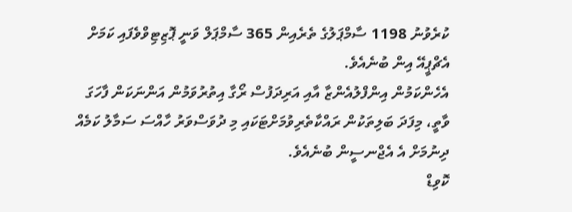ކުރެވުނު 1198 ސާމްޕަލުގެ ތެރެއިން 365 ސާމްޕަލް ވަނީ ޕޮޒިޓިވްވެފައި ކަމަށް އެޗްޕީއޭ އިން ބުނެއެވެ.
އެހެންކަމުން އިންފްލުއެންޒާ އާއި އަރިދަފުސް ރޯގާ އިތުރުވަމުން އަންނަކަން ފާހަގަ ވާތީ، މިފަދަ ބަލިތަކުން ރައްކާތެރިވުމަށްޓަކައި މި ދުވަސްވަރު ހާއްސަ ސަމާލު ކަމެއް ދިނުމަށް އެ އެޖްނސީން ބުނެއެވެ.
ކޮވިޑް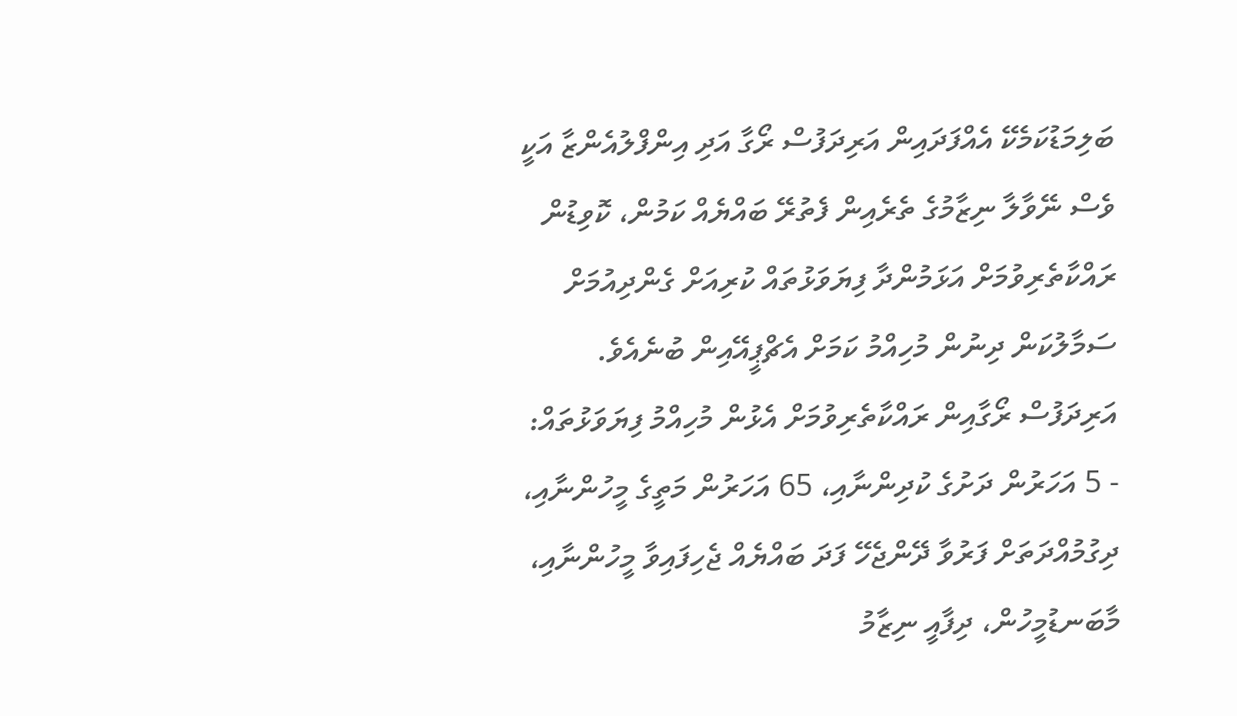ބަލިމަޑުކަމެކޭ އެއްފަދައިން އަރިދަފުސް ރޯގާ އަދި އިންފްލުއެންޒާ އަކީ ވެސް ނޭވާލާ ނިޒާމުގެ ތެރެއިން ފެތުރޭ ބައްޔެއް ކަމުން، ކޮވިޑުން ރައްކާތެރިވުމަށް އަޅަމުންދާ ފިޔަވަޅުތައް ކުރިއަށް ގެންދިއުމަށް ސަމާލުކަން ދިނުން މުހިއްމު ކަމަށް އެޗްޕީއޭއިން ބުނެއެވެ.
އަރިދަފުސް ރޯގާއިން ރައްކާތެރިވުމަށް އެޅުން މުހިއްމު ފިޔަވަޅުތައް:
- 5 އަހަރުން ދަށުގެ ކުދިންނާއި، 65 އަހަރުން މަތީގެ މީހުންނާއި، ދިގުމުއްދަތަށް ފަރުވާ ދޭންޖެހޭ ފަދަ ބައްޔެއް ޖެހިފައިވާ މީހުންނާއި، މާބަނޑުމީހުން، ދިފާއީ ނިޒާމު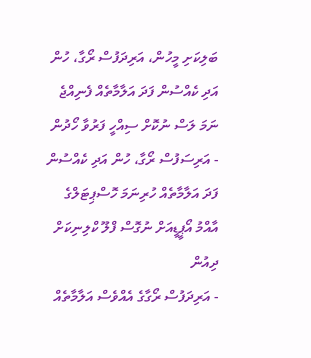ބަލިކަށި މީހުން، އަރިދަފުސް ރޯގާ، ހުން އަދި ކެއްސުން ފަދަ އަލާމާތެއް ފެނިއްޖެ ނަމަ ލަސް ނުކޮށް ސިއްހީ ފަރުވާ ހޯދުން
- އަރިސަފުސް ރޯގާ، ހުން އަދި ކެއްސުން ފަދަ އަލާމާތެއް ހުރިނަމަ ހޮސްޕިޓަލްގެ އާއްމު އޯޕީޑީއަށް ނުގޮސް ފްލޫ ކްލިނިކަށް ދިއުން
- އަރިދަފުސް ރޯގާގެ އެއްވެސް އަލާމާތެއް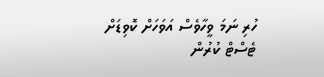ހުރި ނަމަ ވީހާވެސް އަވަހަށް ކޮވިޑަށް ޓެސްޓް ކުރުން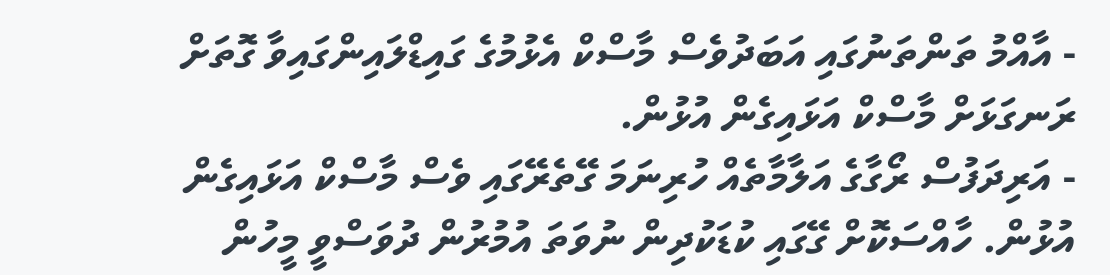- އާއްމު ތަންތަނުގައި އަބަދުވެސް މާސްކް އެޅުމުގެ ގައިޑްލައިންގައިވާ ގޮތަށް ރަނގަޅަށް މާސްކް އަޅައިގެން އުޅުން.
- އަރިދަފުސް ރޯގާގެ އަލާމާތެއް ހުރިނަމަ ގޭތެރޭގައި ވެސް މާސްކް އަޅައިގެން އުޅުން. ހާއްސަކޮށް ގޭގައި ކުޑަކުދިން ނުވަތަ އުމުރުން ދުވަސްވީ މީހުން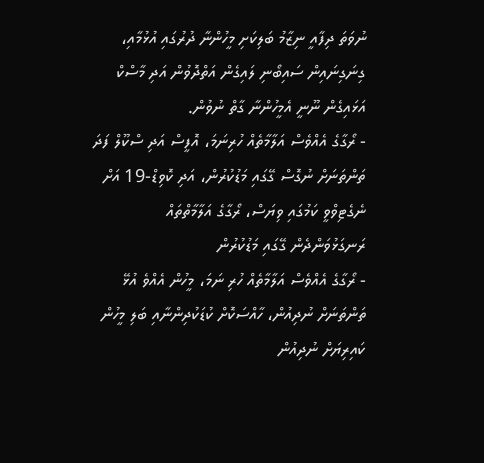ނުވަތަ ދިފާއީ ނިޒާމު ބަލިކަށި މީހުންނާ ދުރުގައި އުޅުމާއި، ގިނަގިނައިން ސައިބޯނި ލައިގެން އަތްދޮވުން އަދި މާސްކް އަޅައިގެން ނޫނީ އެމީހުންނާ ގާތް ނުވުން.
- ރޯގާގެ އެއްވެސް އަލާމާތެއް ހުރިނަމަ، އޮފީސް އަދި ސްކޫލް ފަދަ ތަންތަނަށް ނުގޮސް ގޭގައި މަޑުކުރުން، އަދި ކޮވިޑް-19 އަށް ނެގެޓިވްވީ ކަމުގައި ވިޔަސް، ރޯގާގެ އަލާމާތްތައް ރަނގަޅުވަންދެން ގޭގައި މަޑުކުރުން
- ރޯގާގެ އެއްވެސް އަލާމާތެއް ހުރި ނަމަ، މީހުން އެއްވެ އުޅޭ ތަންތަނަށް ނުދިއުން، ހާއްސަކޮށް ކުޑަކުދިންނާއި ބަލި މީހުން ކައިރިޔަށް ނުދިއުން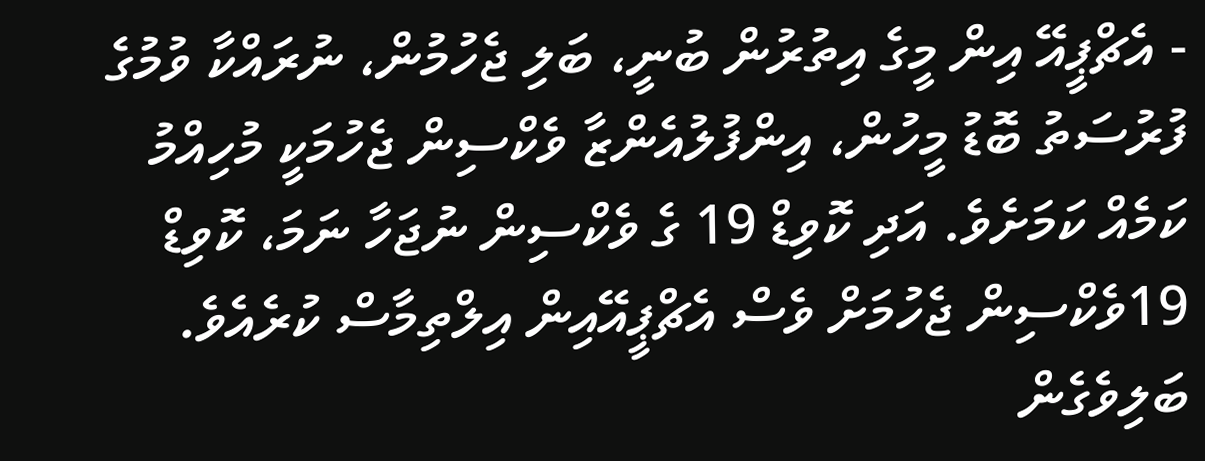- އެޗްޕީއޭ އިން މީގެ އިތުރުން ބުނީ، ބަލި ޖެހުމުން، ނުރައްކާ ވުމުގެ ފުރުސަތު ބޮޑު މީހުން، އިންފުލުއެންޒާ ވެކްސިން ޖެހުމަކީ މުހިއްމު ކަމެއް ކަމަށެވެ. އަދި ކޮވިޑް 19 ގެ ވެކްސިން ނުޖަހާ ނަމަ، ކޮވިޑް 19ވެކްސިން ޖެހުމަށް ވެސް އެޗްޕީއޭއިން އިލްތިމާސް ކުރެއެވެ.
ބަލިވެގެން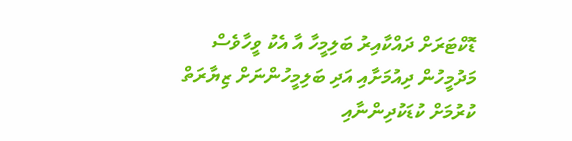ޑޮކްޓަރަށް ދައްކާއިރު ބަލިމީހާ އާ އެކު ވީހާވެސް މަދުމީހުން ދިއުމަށާއި އަދި ބަލިމީހުންނަށް ޒިޔާރަތް ކުރުމަށް ކުޑަކުދިންނާއި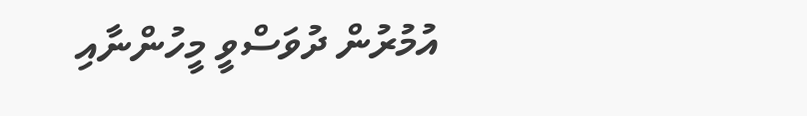އުމުރުން ދުވަސްވީ މީހުންނާއި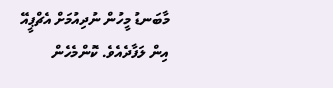މާބަނޑު މީހުން ނުދިއުމަށް އެޗްޕީއޭ އިން ލަފާދެއެވެ. ކޮންމެހެން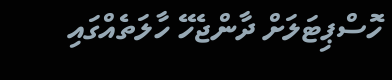ހޮސްޕިޓަލަށް ދާންޖެހޭ ހާލަތެއްގައި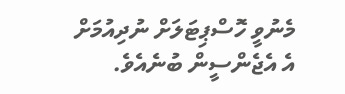މެނުވީ ހޮސްޕިޓަލަށް ނުދިއުމަށް އެ އެޖެންސީން ބުނެއެވެ.